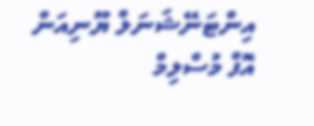އިންޓަނޭޝަނަލް ޔޫނިއަން އޮފް މުސްލިމް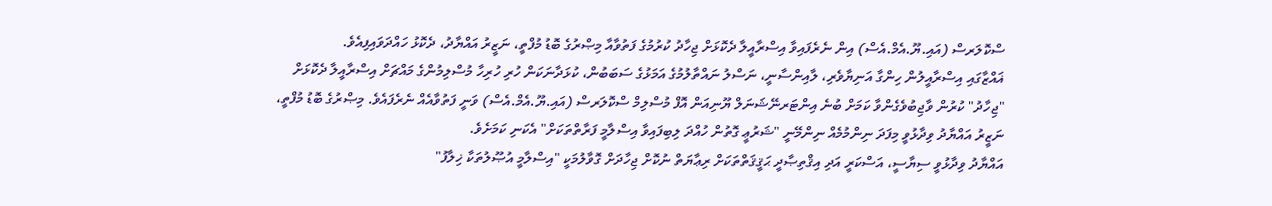ސްކޮލަރސް (އައި.ޔޫ.އެމް.އެސް) އިން ނެރެފައިވާ އިސްރާއީލާ ދެކޮޅަށް ޖިހާދު ކުރުމުގެ ފަތުވާއާ މިޞްރުގެ ބޮޑު މުފްތީ، ނަޒީރު އައްޔާދު، ދެކޮޅު ހައްދަވައިފިއެވެ.
ޣައްޒާގައި އިސްރާއީލުން ހިންގާ އަނިޔާވެރި، ލާއިންސާނީ، ނަސްލު ނައްތާލުމުގެ އަމަޅުގެ ސަބަބުން، ކުޅަދާނަކަން ހުރި ހުރިހާ މުސްލިމުންގެ މައްޗަށް އިސްރާއީލާ ދެކޮޅަށް "ޖިހާދު" ކުރުން ވާޖިބުވެގެންވާ ކަމަށް ބުނެ އިންޓަރނޭޝަނަލް ޔޫނިއަން އޮފް މުސްލިމް ސްކޮލަރސް (އައި.ޔޫ.އެމް.އެސް) ވަނީ ފަތުވާއެއް ނެރެފައެވެ. މިޞްރުގެ ބޮޑު މުފްތީ، ނަޒީރު އައްޔާދު ވިދާޅުވީ މިފަދަ ނިންމުމެއް ނިންމޭނީ "ޝަރުޢީ ގޮތުން ހުއްދަ ލިބިފައިވާ އިސްލާމީ ފަރާތްތަކަށް" އެކަނި ކަމަށެވެ.
އައްޔާދު ވިދާޅުވީ ސިޔާސީ، އަސްކަރީ އަދި އިޤްތިޞާދީ ޙަޤީޤަތްތަކަށް ރިޢާޔަތް ނުކޮށް ޖިހާދަށް ގޮވާލުމަކީ "އިސްލާމީ އުޞޫލުތަކާ ޚިލާފު"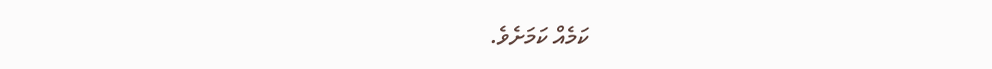ކަމެއް ކަމަށެވެ.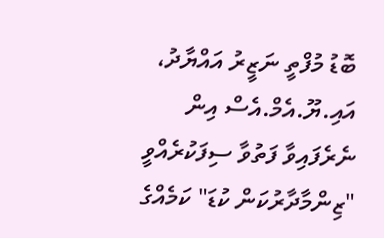ބޮޑު މުފްތީ ނަޒީރު އައްޔާދު، އައި.ޔޫ.އެމް.އެސް އިން ނެރެފައިވާ ފަތުވާ ސިފަކުރެއްވީ "ޒިންމާދާރުކަން ކުޑަ" ކަމެއްގެ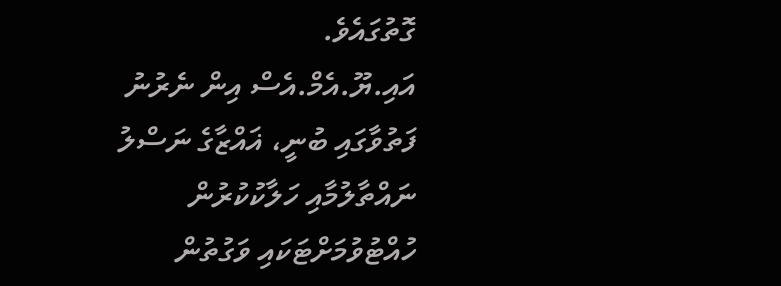ގޮތުގައެވެ.
އައި.ޔޫ.އެމް.އެސް އިން ނެރުނު ފަތުވާގައި ބުނީ، ޣައްޒާގެ ނަސްލު ނައްތާލުމާއި ހަލާކުކުރުން ހުއްޓުވުމަށްޓަކައި ވަގުތުން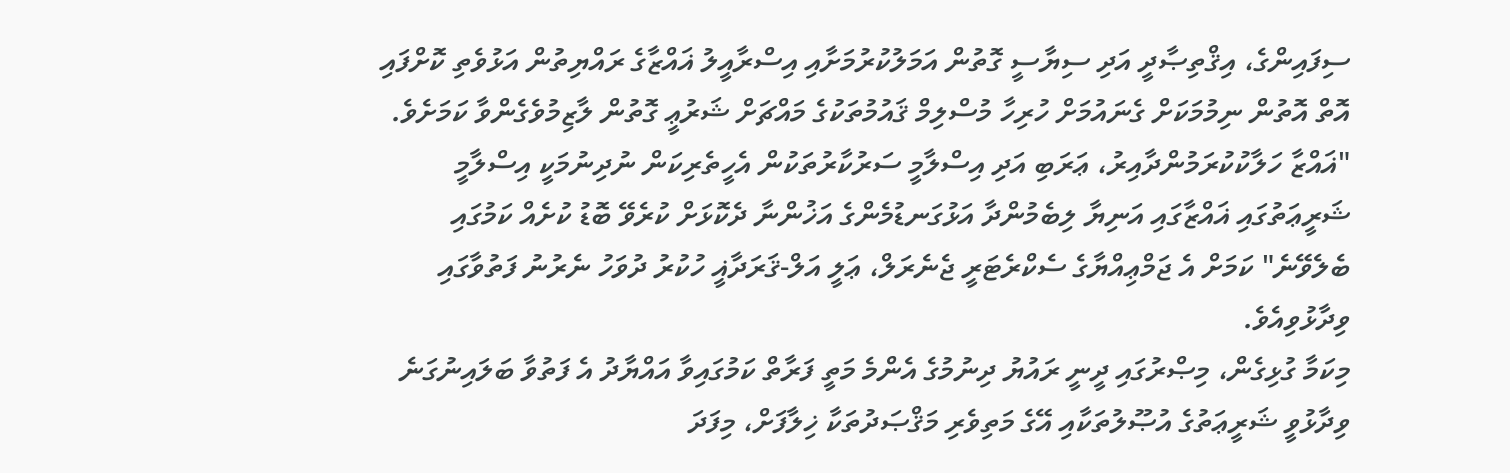ސިފައިންގެ، އިޤްތިޞާދީ އަދި ސިޔާސީ ގޮތުން އަމަލުކުރުމަށާއި އިސްރާއީލު ޣައްޒާގެ ރައްޔިތުން އަޅުވެތި ކޮށްފައި އޮތް އޮތުން ނިމުމަކަށް ގެނައުމަށް ހުރިހާ މުސްލިމް ޤައުމުތަކުގެ މައްޗަށް ޝަރުޢީ ގޮތުން ލާޒިމުވެގެންވާ ކަމަށެވެ.
"ޣައްޒާ ހަލާކުކުރަމުންދާއިރު، ޢަރަބި އަދި އިސްލާމީ ސަރުކާރުތަކުން އެހީތެރިކަން ނުދިނުމަކީ އިސްލާމީ ޝަރީޢަތުގައި ޣައްޒާގައި އަނިޔާ ލިބެމުންދާ އަޅުގަނޑުމެންގެ އަޚުންނާ ދެކޮޅަށް ކުރެވޭ ބޮޑު ކުށެއް ކަމުގައި ބެލެވޭނެ" ކަމަށް އެ ޖަމްޢިއްޔާގެ ސެކްރެޓަރީ ޖެނެރަލް، ޢަލީ އަލް-ޤަރަދާޣީ ހުކުރު ދުވަހު ނެރުނު ފަތުވާގައި ވިދާޅުވިއެވެ.
މިކަމާ ގުޅިގެން، މިޞްރުގައި ދީނީ ރައުޔު ދިނުމުގެ އެންމެ މަތީ ފަރާތް ކަމުގައިވާ އައްޔާދު އެ ފަތުވާ ބަލައިނުގަނެ ވިދާޅުވީ ޝަރީޢަތުގެ އުޞޫލުތަކާއި އޭގެ މަތިވެރި މަޤްޞަދުތަކާ ޚިލާފަށް، މިފަދަ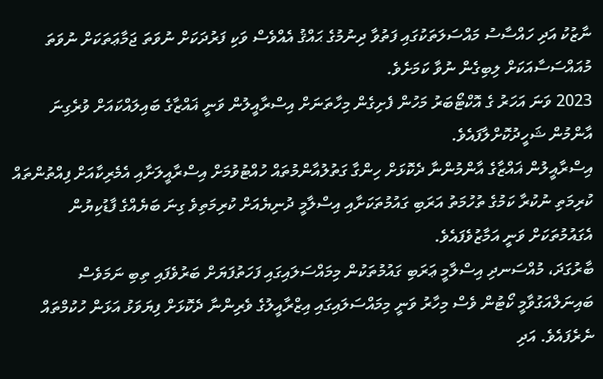ނާޒުކު އަދި ހައްސާސު މައްސަލަތަކުގައި ފަތުވާ ދިނުމުގެ ޙައްޤު އެއްވެސް ވަކި ފަރުދަކަށް ނުވަތަ ޖަމާޢަތަކަށް ނުވަތަ މުއައްސަސާއަކަށް ލިބިގެން ނުވާ ކަމަށެވެ.
2023 ވަނަ އަހަރު ގެ އޮކްޓޯބަރު މަހުން ފެށިގެން މިހާތަނަށް އިސްރާއީލުން ވަނީ ޣައްޒާގެ ބައިލައްކައަށް ވުރެގިނަ އާންމުން ޝަހީދުކޮށްލާފައެވެ.
އިސްރާއީލުން ޣައްޒާގެ އާންމުންނާ ދެކޮޅަށް ހިންގާ ގަތުލުއާންމުތައް ހުއްޓުވުމަށް އިސްރާއީލަށާއި އެމެރިކާއަށް ފިއްތުންތައް ކުރިމަތި ނުކުރާ ކަމުގެ ތުހުމަތު އަރަބި ގައުމުތަކަށާއި އިސްލާމީ ދުނިޔެއަށް ކުރިމަތިވެ ގިނަ ބަޔެއްގެ ފާޑުކިޔުން އެގައުމުތަކަށް ވަނީ އަމާޒުވެފައެވެ.
ބާރުގަދަ، މުއްސަނދި އިސްލާމީ ޢަރަބި ގައުމުތަކުން މިމައްސަލައިގައި ފަހަތުފަޔަށް ބަރުވެފައި ތިބި ނަމަވެސް ބައިނަލްއަގުވާމީ ކޯޓުން ވެސް މިހާރު ވަނީ މިމައްސަލައިގައި އިޒްރާއީލުގެ ވެރިންނާ ދެކޮޅަށް ފިޔަވަޅު އަޅަން ހުކުމްތައް ނެރެފައެވެ. އަދި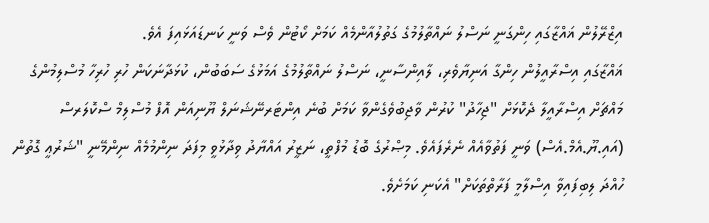އިޒްރޭލުން ޣައްޒާގައި ހިންގަނީ ނަސްލު ނައްތާލުމުގެ ގަތުލުއާންމެއް ކަމަށް ކޯޓުން ވެސް ވަނީ ކަނޑައަޅައިފަ އެވެ.
ޣައްޒާގައި އިސްރާއީލުން ހިންގާ އަނިޔާވެރި، ލާއިންސާނީ، ނަސްލު ނައްތާލުމުގެ އަމަޅުގެ ސަބަބުން، ކުޅަދާނަކަން ހުރި ހުރިހާ މުސްލިމުންގެ މައްޗަށް އިސްރާއީލާ ދެކޮޅަށް "ޖިހާދު" ކުރުން ވާޖިބުވެގެންވާ ކަމަށް ބުނެ އިންޓަރނޭޝަނަލް ޔޫނިއަން އޮފް މުސްލިމް ސްކޮލަރސް (އައި.ޔޫ.އެމް.އެސް) ވަނީ ފަތުވާއެއް ނެރެފައެވެ. މިޞްރުގެ ބޮޑު މުފްތީ، ނަޒީރު އައްޔާދު ވިދާޅުވީ މިފަދަ ނިންމުމެއް ނިންމޭނީ "ޝަރުޢީ ގޮތުން ހުއްދަ ލިބިފައިވާ އިސްލާމީ ފަރާތްތަކަށް" އެކަނި ކަމަށެވެ.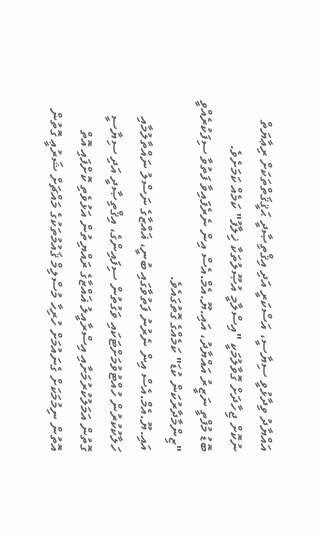އައްޔާދު ވިދާޅުވީ ސިޔާސީ، އަސްކަރީ އަދި އިޤްތިޞާދީ ޙަޤީޤަތްތަކަށް ރިޢާޔަތް ނުކޮށް ޖިހާދަށް ގޮވާލުމަކީ "އިސްލާމީ އުޞޫލުތަކާ ޚިލާފު" ކަމެއް ކަމަށެވެ.
ބޮޑު މުފްތީ ނަޒީރު އައްޔާދު، އައި.ޔޫ.އެމް.އެސް އިން ނެރެފައިވާ ފަތުވާ ސިފަކުރެއްވީ "ޒިންމާދާރުކަން ކުޑަ" ކަމެއްގެ ގޮތުގައެވެ.
އައި.ޔޫ.އެމް.އެސް އިން ނެރުނު ފަތުވާގައި ބުނީ، ޣައްޒާގެ ނަސްލު ނައްތާލުމާއި ހަލާކުކުރުން ހުއްޓުވުމަށްޓަކައި ވަގުތުން ސިފައިންގެ، އިޤްތިޞާދީ އަދި ސިޔާސީ ގޮތުން އަމަލުކުރުމަށާއި އިސްރާއީލު ޣައްޒާގެ ރައްޔިތުން އަޅުވެތި ކޮށްފައި އޮތް އޮތުން ނިމުމަކަށް ގެނައުމަށް ހުރިހާ މުސްލިމް ޤައުމުތަކުގެ މައްޗަށް ޝަރުޢީ ގޮތުން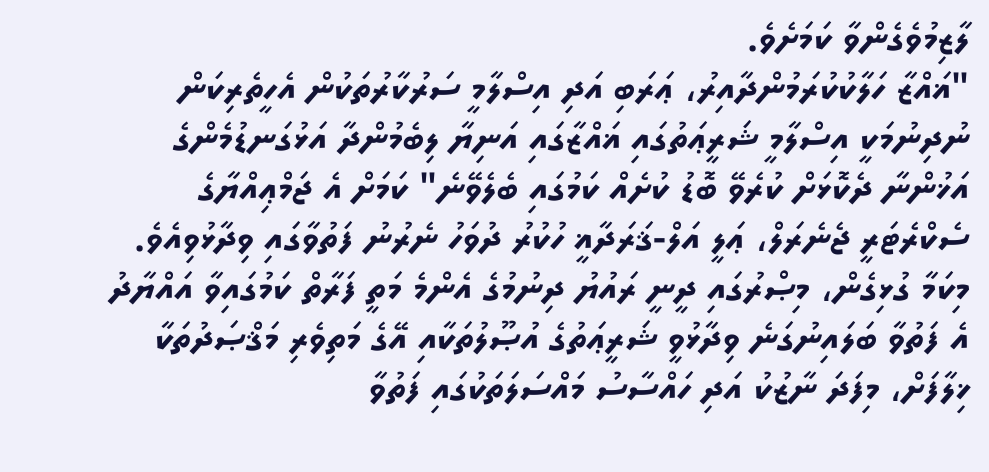ލާޒިމުވެގެންވާ ކަމަށެވެ.
"ޣައްޒާ ހަލާކުކުރަމުންދާއިރު، ޢަރަބި އަދި އިސްލާމީ ސަރުކާރުތަކުން އެހީތެރިކަން ނުދިނުމަކީ އިސްލާމީ ޝަރީޢަތުގައި ޣައްޒާގައި އަނިޔާ ލިބެމުންދާ އަޅުގަނޑުމެންގެ އަޚުންނާ ދެކޮޅަށް ކުރެވޭ ބޮޑު ކުށެއް ކަމުގައި ބެލެވޭނެ" ކަމަށް އެ ޖަމްޢިއްޔާގެ ސެކްރެޓަރީ ޖެނެރަލް، ޢަލީ އަލް-ޤަރަދާޣީ ހުކުރު ދުވަހު ނެރުނު ފަތުވާގައި ވިދާޅުވިއެވެ.
މިކަމާ ގުޅިގެން، މިޞްރުގައި ދީނީ ރައުޔު ދިނުމުގެ އެންމެ މަތީ ފަރާތް ކަމުގައިވާ އައްޔާދު އެ ފަތުވާ ބަލައިނުގަނެ ވިދާޅުވީ ޝަރީޢަތުގެ އުޞޫލުތަކާއި އޭގެ މަތިވެރި މަޤްޞަދުތަކާ ޚިލާފަށް، މިފަދަ ނާޒުކު އަދި ހައްސާސު މައްސަލަތަކުގައި ފަތުވާ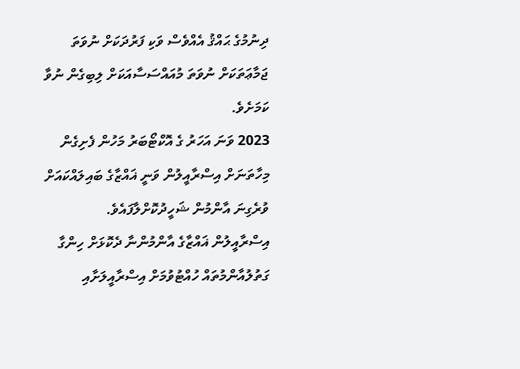ދިނުމުގެ ޙައްޤު އެއްވެސް ވަކި ފަރުދަކަށް ނުވަތަ ޖަމާޢަތަކަށް ނުވަތަ މުއައްސަސާއަކަށް ލިބިގެން ނުވާ ކަމަށެވެ.
2023 ވަނަ އަހަރު ގެ އޮކްޓޯބަރު މަހުން ފެށިގެން މިހާތަނަށް އިސްރާއީލުން ވަނީ ޣައްޒާގެ ބައިލައްކައަށް ވުރެގިނަ އާންމުން ޝަހީދުކޮށްލާފައެވެ.
އިސްރާއީލުން ޣައްޒާގެ އާންމުންނާ ދެކޮޅަށް ހިންގާ ގަތުލުއާންމުތައް ހުއްޓުވުމަށް އިސްރާއީލަށާއި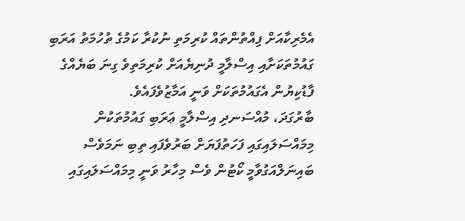އެމެރިކާއަށް ފިއްތުންތައް ކުރިމަތި ނުކުރާ ކަމުގެ ތުހުމަތު އަރަބި ގައުމުތަކަށާއި އިސްލާމީ ދުނިޔެއަށް ކުރިމަތިވެ ގިނަ ބަޔެއްގެ ފާޑުކިޔުން އެގައުމުތަކަށް ވަނީ އަމާޒުވެފައެވެ.
ބާރުގަދަ، މުއްސަނދި އިސްލާމީ ޢަރަބި ގައުމުތަކުން މިމައްސަލައިގައި ފަހަތުފަޔަށް ބަރުވެފައި ތިބި ނަމަވެސް ބައިނަލްއަގުވާމީ ކޯޓުން ވެސް މިހާރު ވަނީ މިމައްސަލައިގައި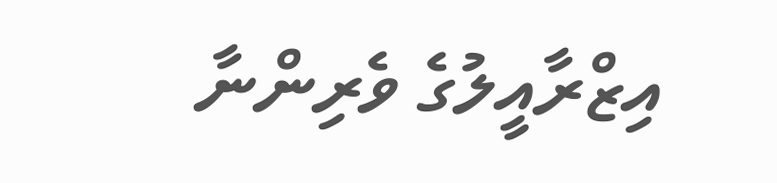އިޒްރާއީލުގެ ވެރިންނާ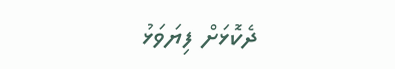ދެކޮޅަށް ފިޔަވަޅު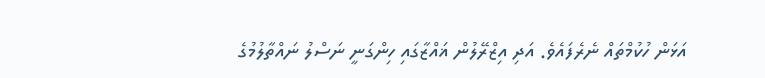އަޅަން ހުކުމްތައް ނެރެފައެވެ. އަދި އިޒްރޭލުން ޣައްޒާގައި ހިންގަނީ ނަސްލު ނައްތާލުމުގެ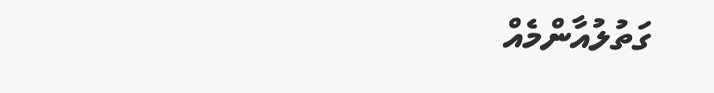ގަތުލުއާންމެއް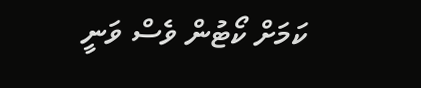ކަމަށް ކޯޓުން ވެސް ވަނީ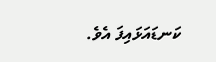ކަނޑައަޅައިފަ އެވެ.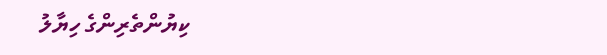ކިޔުންތެރިންގެ ހިޔާލު